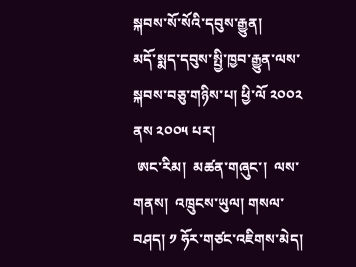སྐབས་སོ་སོའི་དབུས་རྒྱུན།
མདོ་སྨད་དབུས་སྤྱི་ཁྱབ་རྒྱུན་ལས་སྐབས་བཅུ་གཉིས་པ། ཕྱི་ལོ ༢༠༠༢ ནས ༢༠༠༥ པར།
 ཨང་རིམ།  མཚན་གཞུང་།  ལས་གནས།  འཁྲུངས་ཡུལ། གསལ་བཤད། ༡ ཧོར་གཙང་འཇིགས་མེད།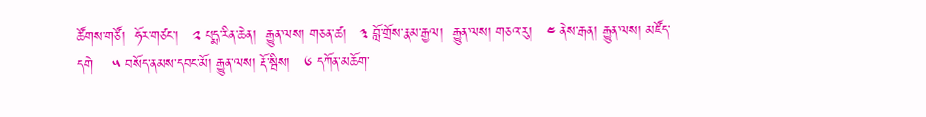ཚོགས་གཙོ།  ཧོར་གཙང་།   ༢ པདྨ་རིན་ཆེན།  རྒྱུན་ལས། གཅན་ཚ།   ༣ བློ་གྲོས་རྣམ་རྒྱལ།  རྒྱུན་ལས། གཅའ་རུ།   ༤ ནེས་རྒན། རྒྱུན་ལས། མཛོད་དགེ    ༥ བསོད་ནམས་དབང་མོ། རྒྱུན་ལས། རྡོ་སྦིས།   ༦ དཀོན་མཆོག་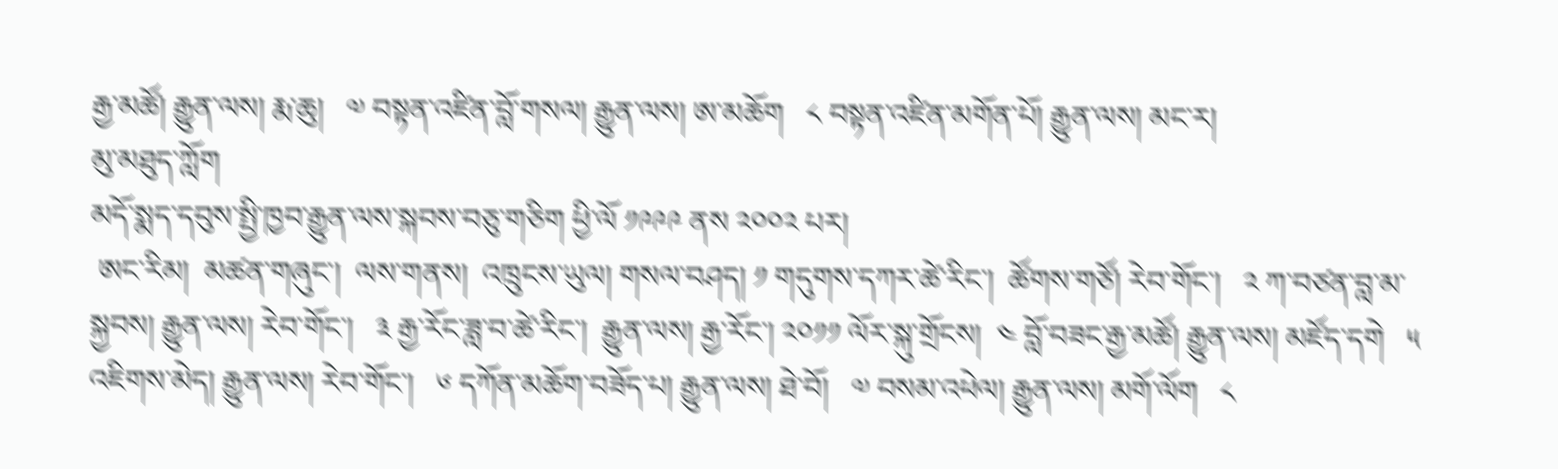རྒྱ་མཚོ། རྒྱུན་ལས། རྨ་ཆུ།   ༧ བསྟན་འཛིན་བློ་གསལ། རྒྱུན་ལས། ཨ་མཆོག   ༨ བསྟན་འཛིན་མགོན་པོ། རྒྱུན་ལས། མང་ར།
མུ་མཐུད་ཀློག
མདོ་སྨད་དབུས་སྤྱི་ཁྱབ་རྒྱུན་ལས་སྐབས་བཅུ་གཅིག ཕྱི་ལོ ༡༩༩༩ ནས ༢༠༠༢ པར།
 ཨང་རིམ།  མཚན་གཞུང་།  ལས་གནས།  འཁྲུངས་ཡུལ། གསལ་བཤད། ༡ གདུགས་དཀར་ཚེ་རིང་།  ཚོགས་གཙོ། རེབ་གོང་།   ༢ ཀ་བཙན་བླ་མ་སྐྱབས། རྒྱུན་ལས། རེབ་གོང་།   ༣ རྒྱ་རོང་ཟླ་བ་ཚེ་རིང་།  རྒྱུན་ལས། རྒྱ་རོང་། ༢༠༡༡ ལོར་སྐུ་གྲོངས།  ༤ བློ་བཟང་རྒྱ་མཚོ། རྒྱུན་ལས། མཛོད་དགེ   ༥ འཇིགས་མེད། རྒྱུན་ལས། རེབ་གོང་།   ༦ དཀོན་མཆོག་བཟོད་པ། རྒྱུན་ལས། ཐེ་བོ།   ༧ བསམ་འཕེལ། རྒྱུན་ལས། མགོ་ལོག   ༨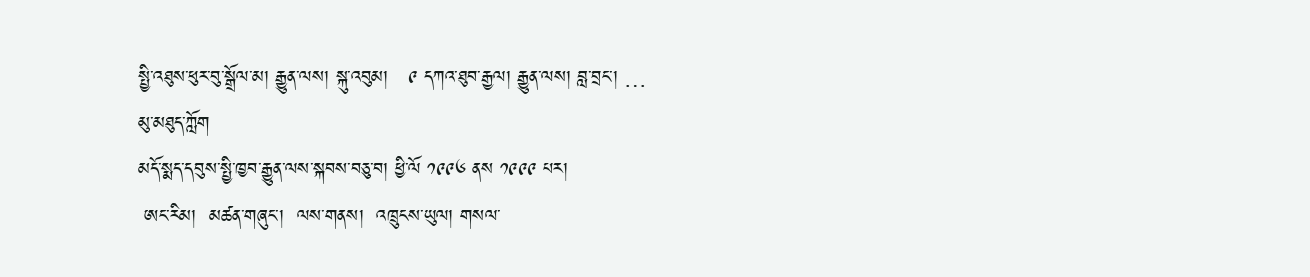སྤྱི་འཐུས་ཕུར་བུ་སྒྲོལ་མ། རྒྱུན་ལས། སྐུ་འབུམ།   ༩ དཀའ་ཐུབ་རྒྱལ། རྒྱུན་ལས། བླ་བྲང་། …
མུ་མཐུད་ཀློག
མདོ་སྨད་དབུས་སྤྱི་ཁྱབ་རྒྱུན་ལས་སྐབས་བཅུ་བ། ཕྱི་ལོ ༡༩༩༦ ནས ༡༩༩༩ པར།
 ཨང་རིམ།  མཚན་གཞུང་།  ལས་གནས།  འཁྲུངས་ཡུལ། གསལ་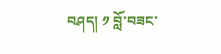བཤད། ༡ བློ་བཟང་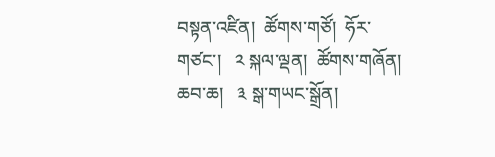བསྟན་འཛིན།  ཚོགས་གཙོ།  ཧོར་གཙང་།   ༢ སྐལ་ལྡན།  ཚོགས་གཞོན། ཆབ་ཆ།   ༣ སྒ་གཡང་སྒྲོན།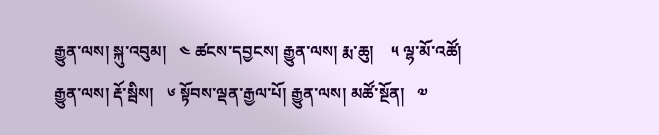རྒྱུན་ལས། སྐུ་འབུམ།   ༤ ཚངས་དབྱངས། རྒྱུན་ལས། རྨ་ཆུ།    ༥ ལྷ་མོ་འཚོ། རྒྱུན་ལས། རྡོ་སྦིས།   ༦ སྟོབས་ལྡན་རྒྱལ་པོ། རྒྱུན་ལས། མཚོ་སྔོན།   ༧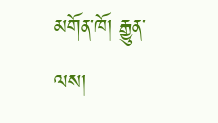མགོན་ཁོ། རྒྱུན་ལས།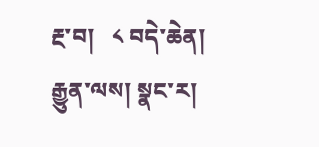རྔ་བ།   ༨ བདེ་ཆེན། རྒྱུན་ལས། སྣང་ར།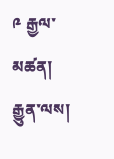༩ རྒྱལ་མཚན། རྒྱུན་ལས།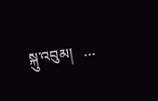སྐུ་འབུམ།   …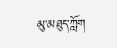མུ་མཐུད་ཀློག